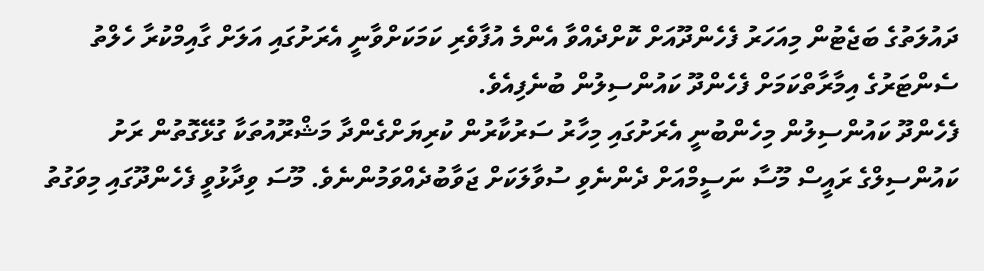ދައުލަތުގެ ބަޖެޓުން މިއަހަރު ފެހެންދޫއަށް ކޮށްދެއްވާ އެންމެ އުފާވެރި ކަމަކަށްވާނީ އެރަށުގައި އަލަށް ގާއިމްކުރާ ހެލްތު ސެންޓަރުގެ އިމާރާތްކަމަށް ފެހެންދޫ ކައުންސިލުން ބުނެފިއެވެ.
ފެހެންދޫ ކައުންސިލުން މިހެންބުނީ އެރަށުގައި މިހާރު ސަރުކާރުން ކުރިޔަށްގެންދާ މަޝްރޫއުތަކާ ގުޅޭގޮތުން ރަށު ކައުންސިލްގެ ރައީސް މޫސާ ނަސީމްއަށް ދެންނެވި ސުވާލަކަށް ޖަވާބުދެއްވަމުންނެވެ. މޫސަ ވިދާޅުވީ ފެހެންދޫގައި މިވަގުތު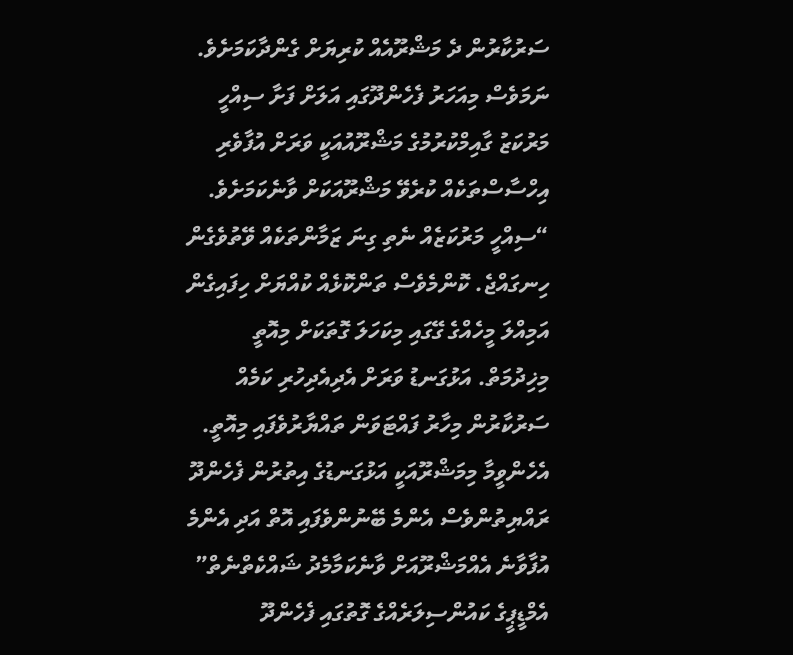ސަރުކާރުން ދެ މަޝްރޫއެއް ކުރިޔަށް ގެންދާކަމަށެވެ. ނަމަވެސް މިއަހަރު ފެހެންދޫގައި އަލަށް ފަށާ ސިއްހީ މަރުކަޒު ގާއިމްކުރުމުގެ މަޝްރޫއުއަކީ ވަރަށް އުފާވެރި އިހްސާސްތަކެއް ކުރެވޭ މަޝްރޫއަކަށް ވާނެކަމަށެވެ.
“ސިއްހީ މަރުކަޒެއް ނެތި ގިނަ ޒަމާންތަކެއް ވޭތުވެގެން ހިނގައްޖެ. ކޮންމެވެސް ތަންކޮޅެއް ކުއްޔަށް ހިފައިގެން އަމިއްލަ މީހެއްގެ ގޭގައި މިކަހަލަ ގޮތަކަށް މިއޮތީ މިޚިދުމަތް. އަޅުގަނޑު ވަރަށް އެދިއެދިހުރި ކަމެއް ސަރުކާރުން މިހާރު ފައްޓަވަން ތައްޔާރުވެފައި މިއޮތީ. އެހެންވީމާ މިމަޝްރޫއަކީ އަޅުގަނޑުގެ އިތުރުން ފެހެންދޫ ރައްޔިތުންވެސް އެންމެ ބޭނުންވެފައި އޮތް އަދި އެންމެ އުފާވާނެ އެއްމަޝްރޫއަށް ވާނެކަމާމެދު ޝައްކެތްނެތް” އެމްޑީޕީގެ ކައުންސިލަރެއްގެ ގޮތުގައި ފެހެންދޫ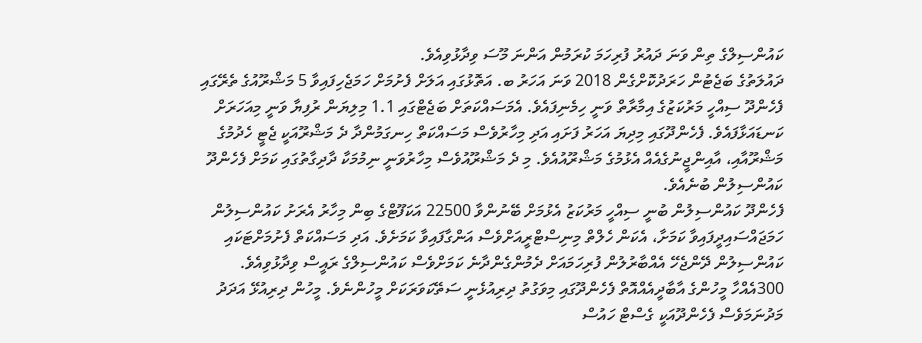ކައުންސިލްގެ ތިން ވަނަ ދައުރު ފުރިހަމަ ކުރަމުން އަންނަ މޫސަ ވިދާޅުވިއެވެ.
ދައުލަތުގެ ބަޖެޓުން ހަރަދުކޮށްގެން 2018 ވަނަ އަހަރު ބ. އަތޮޅުގައި އަލަށް ފެށުމަށް ހަމަޖެހިފައިވާ 5 މަޝްރޫއުގެ ތެރޭގައި ފެހެންދޫ ސިއްހީ މަރުކަޒުގެ އިމާރާތް ވަނީ ހިމެނިފައެވެ. އެމަސައްކަތަށް ބަޖެޓްގައި 1.1 މިލިޔަން ރުފިޔާ ވަނީ މިއަހަރަށް ކަނޑައަޅާފައެވެ. ފެހެންދޫގައި މިދިޔަ އަހަރު ފަށައި އަދި މިހާރުވެސް މަސައްކަތް ހިނގަމުންދާ ދެ މަޝްރޫއަކީ ޖެޓީ ހެދުމުގެ މަޝްރޫއާއި، އާއިންޖީނުގެއެއް އެޅުމުގެ މަޝްރޫއުއެވެ. މި ދެ މަޝްރޫއުވެސް މިހާރުވަނީ ނިމުމަކާ ދާދިގާތުގައި ކަމަށް ފެހެންދޫ ކައުންސިލުން ބުނެއެވެ.
ފެހެންދޫ ކައުންސިލުން ބުނީ ސިއްހީ މަރުކަޒު އެޅުމަށް ބޭނުންވާ 22500 އަކަފޫޓްގެ ބިން މިހާރު އެރަށު ކައުންސިލުން ހަމަޖައްސައިދީފައިވާ ކަމަށާ، އެކަން ހެލްތް މިނިސްޓްރީއަށްވެސް އަންގާފައިވާ ކަމަށެވެ. އަދި މަސައްކަތް ފެށުމަށްޓަކައި ކައުންސިލުން ދޭންޖެހޭ އެއްބާރުލުން ފުރިހަމައަށް ދެމުންގެންދާނެ ކަމަށްވެސް ކައުންސިލްގެ ރައީސް ވިދާޅުވިއެވެ.
300އެއްހާ މީހުންގެ އާބާދީއެއްއޮތް ފެހެންދޫގައި މިވަގުތު ދިރިއުޅެނީ ސަތޭކަވަރަކަށް މީހުންނެވެ. މީހުން ދިރިއުޅޭ އަދަދު މަދުނަމަވެސް ފެހެންދޫއަކީ ގެސްޓް ހައުސް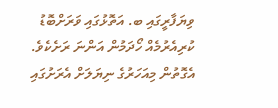ވިޔަފާރީގައި ބ. އަތޮޅުގައި ވަރަށްބޮޑު ކުރިއެރުމެއް ހޯދަމުން އަންނަ ރަށެކެވެ. އެގޮތުން މިއަހަރުގެ ނިޔަލަށް އެރަށުގައި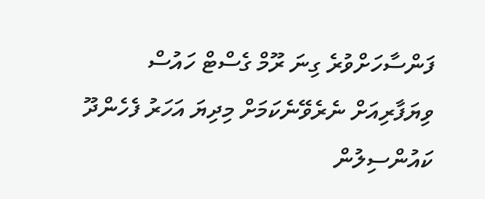ފަންސާހަށްވުރެ ގިނަ ރޫމް ގެސްޓް ހައުސް ވިޔަފާރިއަށް ނެރެވޭނެކަމަށް މިދިޔަ އަހަރު ފެހެންދޫ ކައުންސިލުން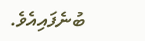ބުނެފައިއެވެ.